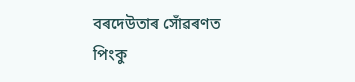বৰদেউতাৰ সোঁৱৰণত
পিংকু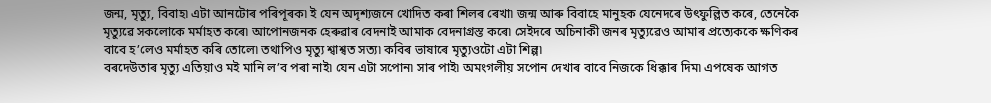জন্ম, মৃত্যু, বিবাহ৷ এটা আনটোৰ পৰিপূৰক৷ ই যেন অদৃশ্যজনে খোদিত কৰা শিলৰ ৰেখা৷ জন্ম আৰু বিবাহে মানুহক যেনেদৰে উৎফুল্লিত কৰে, তেনেকৈ মৃত্যুৱে সকলোকে মৰ্মাহত কৰে৷ আপোনজনক হেৰুৱাৰ বেদনাই আমাক বেদনাগ্ৰস্ত কৰে৷ সেইদৰে অচিনাকী জনৰ মৃত্যুৱেও আমাৰ প্ৰত্যেককে ক্ষণিকৰ বাবে হ’লেও মৰ্মাহত কৰি তোলে৷ তথাপিও মৃত্যু শ্বাশ্বত সত্য৷ কবিৰ ভাষাৰে মৃত্যুওটো এটা শিল্প৷
বৰদেউতাৰ মৃত্যু এতিয়াও মই মানি ল’ব পৰা নাই৷ যেন এটা সপোন৷ সাৰ পাই৷ অমংগলীয় সপোন দেখাৰ বাবে নিজকে ধিক্কাৰ দিম৷ এপষেক আগত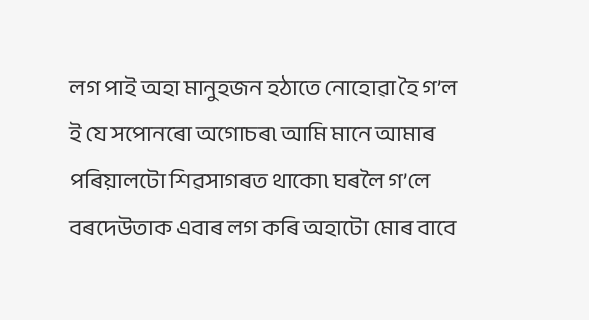লগ পাই অহা মানুহজন হঠাতে নোহোৱা হৈ গ’ল ই যে সপোনৰো অগোচৰ৷ আমি মানে আমাৰ পৰিয়ালটো শিৱসাগৰত থাকো৷ ঘৰলৈ গ’লে বৰদেউতাক এবাৰ লগ কৰি অহাটো মোৰ বাবে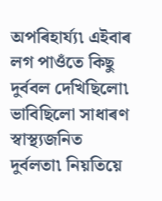অপৰিহাৰ্য্য৷ এইবাৰ লগ পাওঁতে কিছু দুৰ্ববল দেখিছিলো৷ ভাবিছিলো সাধাৰণ স্বাস্থ্যজনিত দুৰ্বলতা৷ নিয়তিয়ে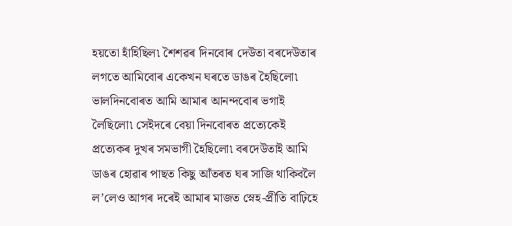হয়তো হাঁহিছিল৷ শৈশৱৰ দিনবোৰ দেউতা বৰদেউতাৰ লগতে আমিবোৰ একেখন ঘৰতে ডাঙৰ হৈছিলো৷ ভালদিনবোৰত আমি আমাৰ আনন্দবোৰ ভগাই লৈছিলো৷ সেইদৰে বেয়া দিনবোৰত প্ৰত্যেকেই প্ৰত্যেকৰ দুখৰ সমভাগী হৈছিলো৷ বৰদেউতাই আমি ডাঙৰ হোৱাৰ পাছত কিছু আঁতৰত ঘৰ সাজি থাকিবলৈ ল’লেও আগৰ দৰেই আমাৰ মাজত স্নেহ-প্ৰীতি বাঢ়িহে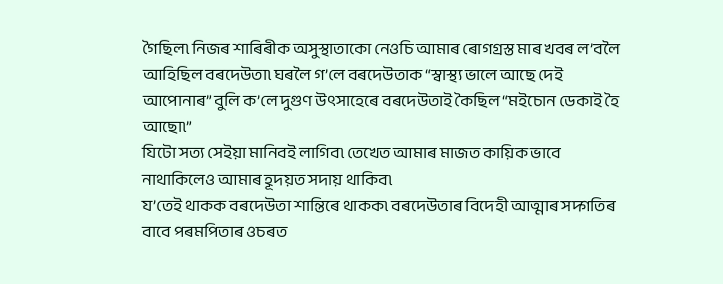গৈছিল৷ নিজৰ শাৰিৰীক অসুস্থাতাকো নেওচি আমাৰ ৰোগগ্ৰস্ত মাৰ খবৰ ল’বলৈ আহিছিল বৰদেউতা৷ ঘৰলৈ গ’লে বৰদেউতাক “স্বাস্থ্য ভালে আছে দেই আপোনাৰ” বুলি ক’লে দুগুণ উৎসাহেৰে বৰদেউতাই কৈছিল “মইচোন ডেকাই হৈ আছো৷”
যিটো সত্য সেইয়া মানিবই লাগিব৷ তেখেত আমাৰ মাজত কায়িক ভাবে নাথাকিলেও আমাৰ হূদয়ত সদায় থাকিব৷
য’তেই থাকক বৰদেউতা শান্তিৰে থাকক৷ বৰদেউতাৰ বিদেহী আত্মাৰ সদ্গতিৰ বাবে পৰমপিতাৰ ওচৰত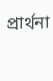প্ৰাৰ্থনা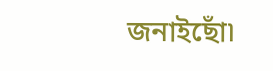জনাইছোঁ৷